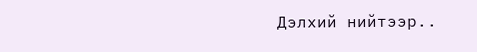Дэлхий нийтээр..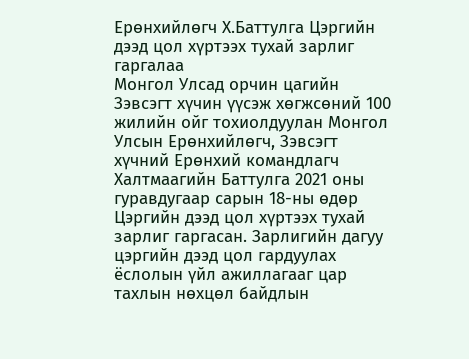Ерөнхийлөгч Х.Баттулга Цэргийн дээд цол хүртээх тухай зарлиг гаргалаа
Монгол Улсад орчин цагийн Зэвсэгт хүчин үүсэж хөгжсөний 100 жилийн ойг тохиолдуулан Монгол Улсын Ерөнхийлөгч, Зэвсэгт хүчний Ерөнхий командлагч Халтмаагийн Баттулга 2021 оны гуравдугаар сарын 18-ны өдөр Цэргийн дээд цол хүртээх тухай зарлиг гаргасан. Зарлигийн дагуу цэргийн дээд цол гардуулах ёслолын үйл ажиллагааг цар тахлын нөхцөл байдлын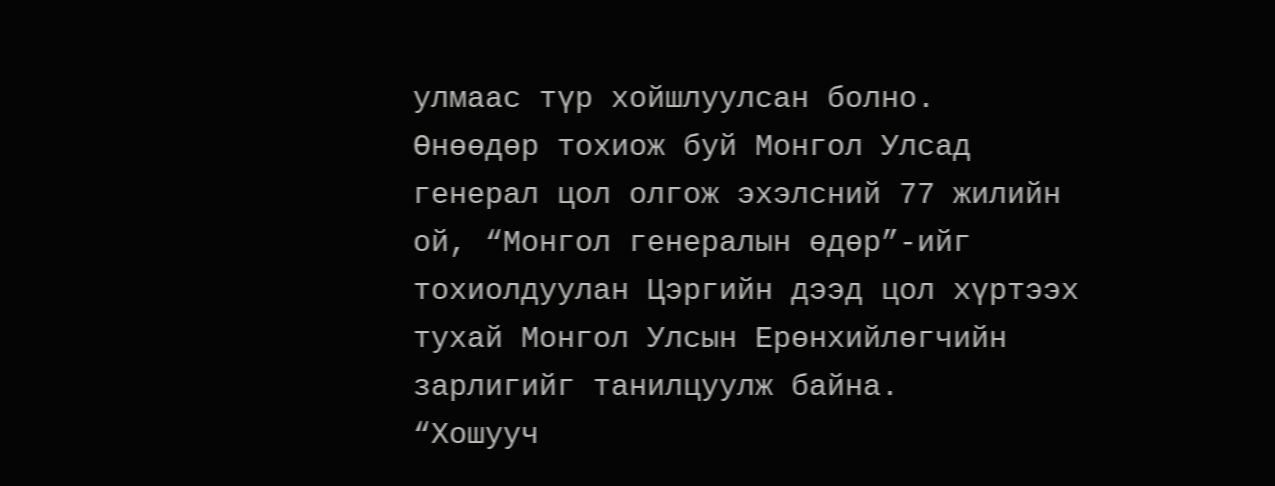улмаас түр хойшлуулсан болно.
Өнөөдөр тохиож буй Монгол Улсад генерал цол олгож эхэлсний 77 жилийн ой, “Монгол генералын өдөр”-ийг тохиолдуулан Цэргийн дээд цол хүртээх тухай Монгол Улсын Ерөнхийлөгчийн зарлигийг танилцуулж байна.
“Хошууч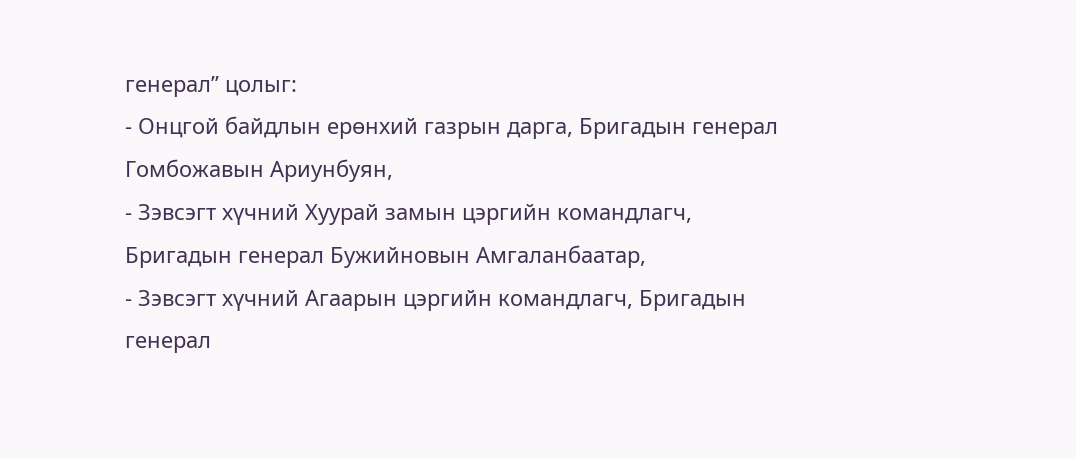генерал” цолыг:
- Онцгой байдлын ерөнхий газрын дарга, Бригадын генерал Гомбожавын Ариунбуян,
- Зэвсэгт хүчний Хуурай замын цэргийн командлагч, Бригадын генерал Бужийновын Амгаланбаатар,
- Зэвсэгт хүчний Агаарын цэргийн командлагч, Бригадын генерал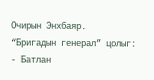Очирын Энхбаяр.
“Бригадын генерал” цолыг:
- Батлан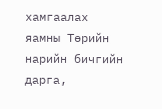хамгаалах яамны Төрийн нарийн бичгийн дарга,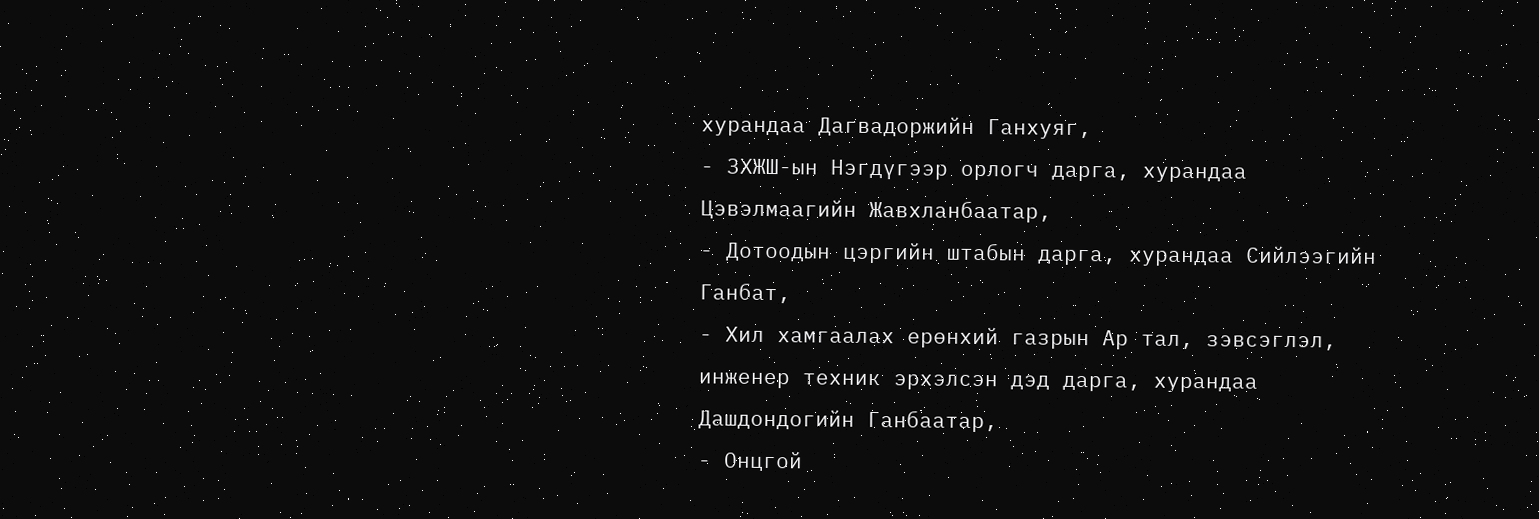хурандаа Дагвадоржийн Ганхуяг,
- ЗХЖШ-ын Нэгдүгээр орлогч дарга, хурандаа Цэвэлмаагийн Жавхланбаатар,
- Дотоодын цэргийн штабын дарга, хурандаа Сийлээгийн Ганбат,
- Хил хамгаалах ерөнхий газрын Ар тал, зэвсэглэл, инженер техник эрхэлсэн дэд дарга, хурандаа Дашдондогийн Ганбаатар,
- Онцгой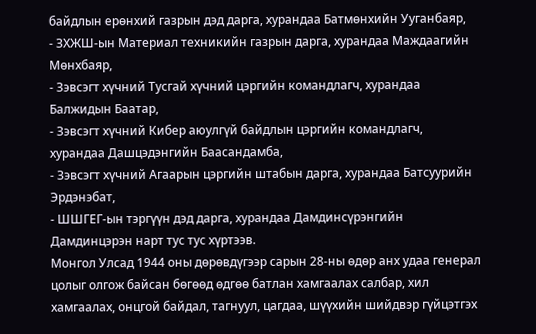байдлын ерөнхий газрын дэд дарга, хурандаа Батмөнхийн Ууганбаяр,
- ЗХЖШ-ын Материал техникийн газрын дарга, хурандаа Маждаагийн Мөнхбаяр,
- Зэвсэгт хүчний Тусгай хүчний цэргийн командлагч, хурандаа Балжидын Баатар,
- Зэвсэгт хүчний Кибер аюулгүй байдлын цэргийн командлагч, хурандаа Дашцэдэнгийн Баасандамба,
- Зэвсэгт хүчний Агаарын цэргийн штабын дарга, хурандаа Батсуурийн Эрдэнэбат,
- ШШГЕГ-ын тэргүүн дэд дарга, хурандаа Дамдинсүрэнгийн Дамдинцэрэн нарт тус тус хүртээв.
Монгол Улсад 1944 оны дөрөвдүгээр сарын 28-ны өдөр анх удаа генерал цолыг олгож байсан бөгөөд өдгөө батлан хамгаалах салбар, хил хамгаалах, онцгой байдал, тагнуул, цагдаа, шүүхийн шийдвэр гүйцэтгэх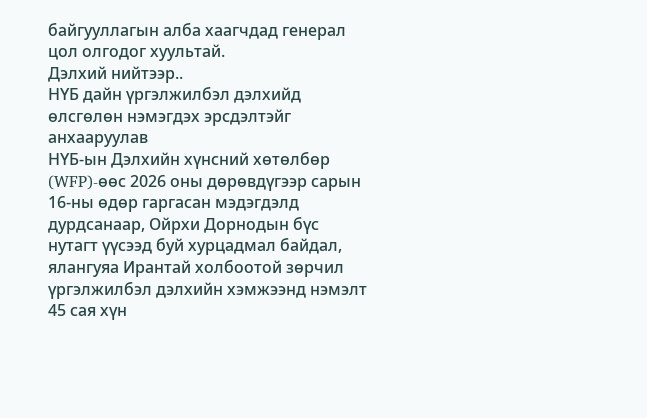байгууллагын алба хаагчдад генерал цол олгодог хуультай.
Дэлхий нийтээр..
НҮБ дайн үргэлжилбэл дэлхийд өлсгөлөн нэмэгдэх эрсдэлтэйг анхааруулав
НҮБ-ын Дэлхийн хүнсний хөтөлбөр (WFP)-өөс 2026 оны дөрөвдүгээр сарын 16-ны өдөр гаргасан мэдэгдэлд дурдсанаар, Ойрхи Дорнодын бүс нутагт үүсээд буй хурцадмал байдал, ялангуяа Ирантай холбоотой зөрчил үргэлжилбэл дэлхийн хэмжээнд нэмэлт 45 сая хүн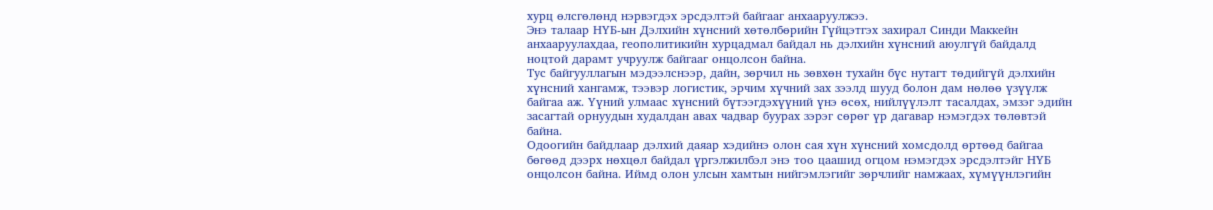хурц өлсгөлөнд нэрвэгдэх эрсдэлтэй байгааг анхааруулжээ.
Энэ талаар НҮБ-ын Дэлхийн хүнсний хөтөлбөрийн Гүйцэтгэх захирал Синди Маккейн анхааруулахдаа, геополитикийн хурцадмал байдал нь дэлхийн хүнсний аюулгүй байдалд ноцтой дарамт учруулж байгааг онцолсон байна.
Тус байгууллагын мэдээлснээр, дайн, зөрчил нь зөвхөн тухайн бүс нутагт төдийгүй дэлхийн хүнсний хангамж, тээвэр логистик, эрчим хүчний зах зээлд шууд болон дам нөлөө үзүүлж байгаа аж. Үүний улмаас хүнсний бүтээгдэхүүний үнэ өсөх, нийлүүлэлт тасалдах, эмзэг эдийн засагтай орнуудын худалдан авах чадвар буурах зэрэг сөрөг үр дагавар нэмэгдэх төлөвтэй байна.
Одоогийн байдлаар дэлхий даяар хэдийнэ олон сая хүн хүнсний хомсдолд өртөөд байгаа бөгөөд дээрх нөхцөл байдал үргэлжилбэл энэ тоо цаашид огцом нэмэгдэх эрсдэлтэйг НҮБ онцолсон байна. Иймд олон улсын хамтын нийгэмлэгийг зөрчлийг намжаах, хүмүүнлэгийн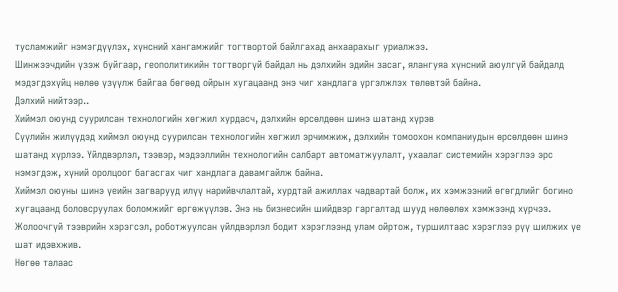тусламжийг нэмэгдүүлэх, хүнсний хангамжийг тогтвортой байлгахад анхаарахыг уриалжээ.
Шинжээчдийн үзэж буйгаар, геополитикийн тогтворгүй байдал нь дэлхийн эдийн засаг, ялангуяа хүнсний аюулгүй байдалд мэдэгдэхүйц нөлөө үзүүлж байгаа бөгөөд ойрын хугацаанд энэ чиг хандлага үргэлжлэх төлөвтэй байна.
Дэлхий нийтээр..
Хиймэл оюунд суурилсан технологийн хөгжил хурдасч, дэлхийн өрсөлдөөн шинэ шатанд хүрэв
Сүүлийн жилүүдэд хиймэл оюунд суурилсан технологийн хөгжил эрчимжиж, дэлхийн томоохон компаниудын өрсөлдөөн шинэ шатанд хүрлээ. Үйлдвэрлэл, тээвэр, мэдээллийн технологийн салбарт автоматжуулалт, ухаалаг системийн хэрэглээ эрс нэмэгдэж, хүний оролцоог багасгах чиг хандлага давамгайлж байна.
Хиймэл оюуны шинэ үеийн загварууд илүү нарийвчлалтай, хурдтай ажиллах чадвартай болж, их хэмжээний өгөгдлийг богино хугацаанд боловсруулах боломжийг өргөжүүлэв. Энэ нь бизнесийн шийдвэр гаргалтад шууд нөлөөлөх хэмжээнд хүрчээ. Жолоочгүй тээврийн хэрэгсэл, роботжуулсан үйлдвэрлэл бодит хэрэглээнд улам ойртож, туршилтаас хэрэглээ рүү шилжих үе шат идэвхжив.
Нөгөө талаас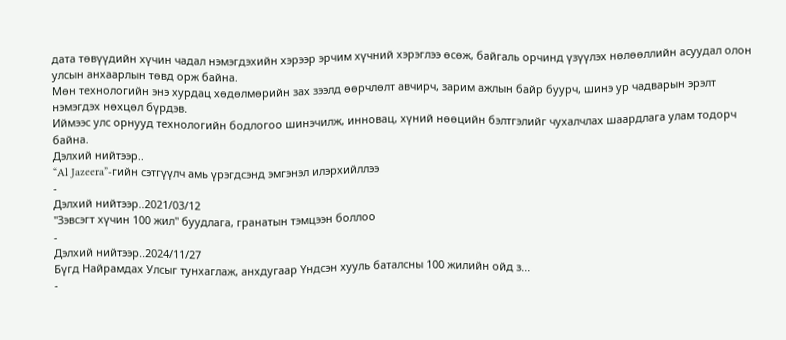дата төвүүдийн хүчин чадал нэмэгдэхийн хэрээр эрчим хүчний хэрэглээ өсөж, байгаль орчинд үзүүлэх нөлөөллийн асуудал олон улсын анхаарлын төвд орж байна.
Мөн технологийн энэ хурдац хөдөлмөрийн зах зээлд өөрчлөлт авчирч, зарим ажлын байр буурч, шинэ ур чадварын эрэлт нэмэгдэх нөхцөл бүрдэв.
Иймээс улс орнууд технологийн бодлогоо шинэчилж, инновац, хүний нөөцийн бэлтгэлийг чухалчлах шаардлага улам тодорч байна.
Дэлхий нийтээр..
“Al Jazeera”-гийн сэтгүүлч амь үрэгдсэнд эмгэнэл илэрхийллээ
-
Дэлхий нийтээр..2021/03/12
"Зэвсэгт хүчин 100 жил" буудлага, гранатын тэмцээн боллоо
-
Дэлхий нийтээр..2024/11/27
Бүгд Найрамдах Улсыг тунхаглаж, анхдугаар Үндсэн хууль баталсны 100 жилийн ойд з...
-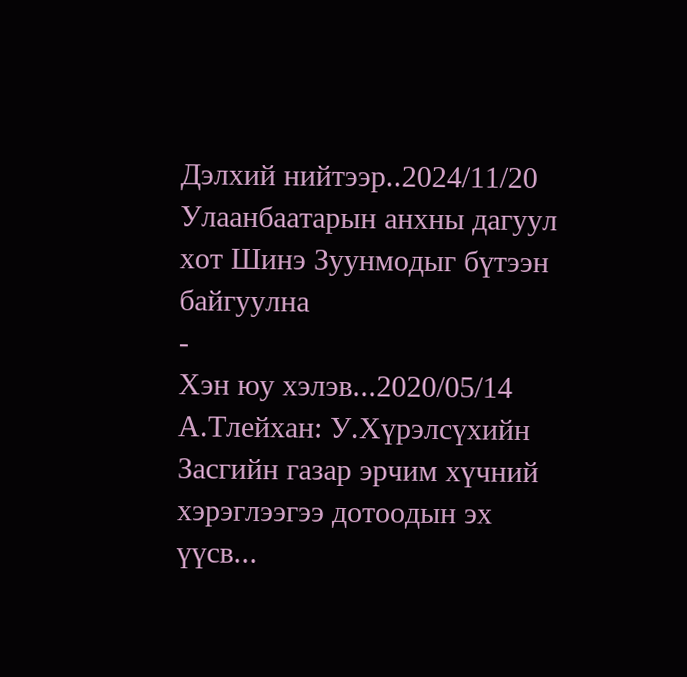Дэлхий нийтээр..2024/11/20
Улаанбаатарын анхны дагуул хот Шинэ Зуунмодыг бүтээн байгуулна
-
Хэн юу хэлэв...2020/05/14
А.Тлейхан: У.Хүрэлсүхийн Засгийн газар эрчим хүчний хэрэглээгээ дотоодын эх үүсв...